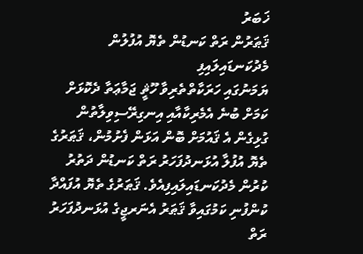ޚަބަރު
ޤަޠަރުން ރަތް ކަނޑުން ތެޔޮ އުފުލުން މެދުކަނޑައިލައިފި
ޔަމަނުގައި ހަރަކާތްތެރިވާ ހޫޘީ ޖަމާޢަތާ ދެކޮޅަށް ކަމަށް ބުނެ އެމެރިކާއާއި އިނގިރޭސިވިލާތުން ގުޅިގެން އެ ޤައުމަށް ބޮން އަޅަން ފެށުމުން، ޤަޠަރުގެ ތެޔޮ އުފުލާ އުޅަނދުފަހަރު ރަތް ކަނޑުން ދަތުރު ކުރުން މެދުކަނޑައިލައިފިއެވެ. ޤަޠަރުގެ ތެޔޮ އުފައްދާ ކުންފުނި ކަމުގައިވާ ޤަޠަރު އެނަރޖީގެ އުޅަނދުފަހަރު ރަތް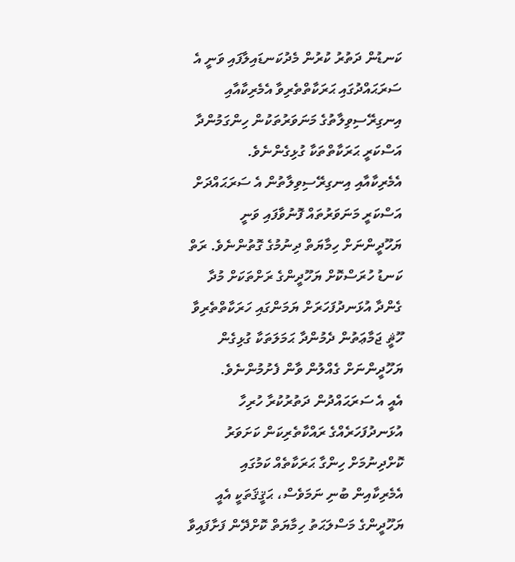ކަނޑުން ދަތުރު ކުރުން މެދުކަނޑައިލާފައި ވަނީ އެ ސަރަޙައްދުގައި ޙަރަކާތްތެރިވާ އެމެރިކާއާއި އިނގިރޭސިވިލާތުގެ މަނަވަރުތަކުން ހިންގަމުންދާ އަސްކަރީ ޙަރަކާތްތަކާ ގުޅިގެންނެވެ.
އެމެރިކާއާއި އިނގިރޭސިވިލާތުން އެ ސަރަޙައްދަށް އަސްކަރީ މަނަވަރުތައް ފޮނުވާފައި ވަނީ ޔަހޫދީންނަށް ހިމާޔަތް ދިނުމުގެ ގޮތުންނެވެ. ރަތް ކަނޑު ހުރަސްކޮށް ޔަހޫދީންގެ ރަށްތަކަށް މުދާ ގެންދާ އުޅަނދުފަހަރަށް ޔަމަންގައި ހަރަކާތްތެރިވާ ހޫޘީ ޖަމާޢަތުން ދެމުންދާ ޙަމަލަތަކާ ގުޅިގެން ޔަހޫދީންނަށް ގެއްލުން ވާން ފެށުމުންނެވެ.
އެއީ އެ ސަރަޙައްދުން ދަތުރުކުރާ ހުރިހާ އުޅަނދުފަހަރެއްގެ ރައްކާތެރިކަން ކަށަވަރު ކޮށްދިނުމަށް ހިންގާ ޙަރަކާތެއް ކަމުގައި އެމެރިކާއިން ބުނި ނަމަވެސް، ޙަޤީޤަތަކީ އެއީ ޔަހޫދީންގެ މަސްލަޙަތު ހިމާޔަތް ކޮށްދޭން ފަށާފައިވާ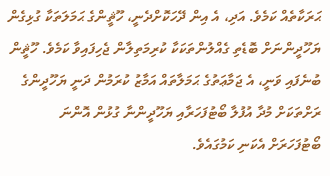ޙަރަކާތެއް ކަމެވެ. އަދި، އެ އިން ދޭހަކޮށްދެނީ، ހޫޘީންގެ ޙަމަލަތަކާ ގުޅިގެން ޔަހޫދީންނަށް ބޮޑެތި ގެއްލުންތަކަކާ ކުރިމަތިލާން ޖެހިފައިވާ ކަމެވެ. ހޫޘީން ބުނެފައި ވަނީ، އެ ޖަމާޢަތުގެ ޙަމަލާތައް އަމާޒު ކުރަމުން ދަނީ ޔަހޫދީންގެ ރަށްތަކަށް މުދާ އުފުލާ ބޯޓުފަހަރާއި ޔަހޫދީންނާ ގުޅުން އޮންނަ ބޯޓުފަހަރަށް އެކަނި ކަމުގައެވެ.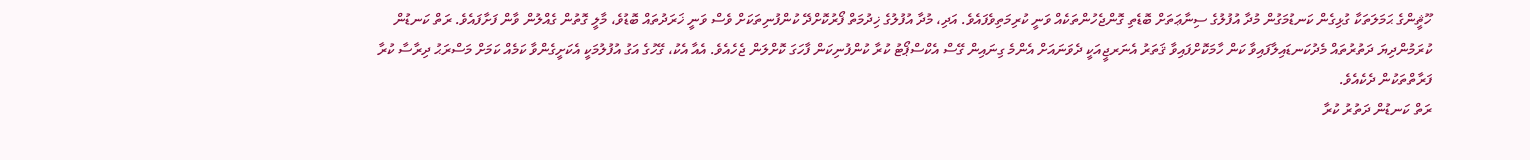ހޫޘީންގެ ޙަމަލަތަކާ ގުޅިގެން ކަނޑުމަގުން މުދާ އުފުލުގެ ސިނާޢަތަށް ބޮޑެތި ގޮންޖެހުންތަކެއް ވަނީ ކުރިމަތިވެފައެވެ. އަދި، މުދާ އުފުލުގެ ޚިދުމަތް ފޯރުކޮށްދޭ ކުންފުނިތަކަށް ވެސް ވަނީ ޚަރަދުތައް ބޮޑުވެ، މާލީ ގޮތުން ގެއްލުން ވާން ފަށާފައެވެ. ރަތް ކަނޑުން ކުރަމުންދިޔަ ދަތުރުތައް މެދުކަނޑައިލާފައިވާ ކަން ހާމަކޮށްފައިވާ ޤަތަރު އެނަރޖީއަކީ ދެވަނައަށް އެންމެ ގިނައިން ގޭސް އެކްސްޕޯޓު ކުރާ ކުންފުނިކަން ފާހަގަ ކޮށްލަން ޖެހެއެވެ. އެއާ އެކު، ގޭހުގެ އަގު އުފުލުމަކީ އެކަށީގެންވާ ކަމެއް ކަމަށް މަސްރަޙު ދިރާސާ ކުރާ ފަރާތްތަކުން ދެކެއެވެ.
ރަތް ކަނޑުން ދަތުރު ކުރާ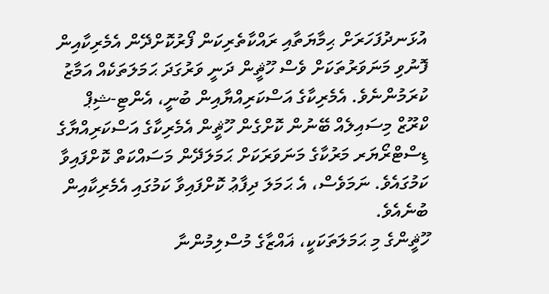އުޅަނދުފަހަރަށް ޙިމާޔަތާއި ރައްކާތެރިކަން ފޯރުކޮށްދޭން އެމެރިކާއިން ފޮނުވި މަނަވަރުތަކަށް ވެސް ހޫޘީން ދަނީ ވަރުގަދަ ޙަމަލަތަކެއް އަމާޒު ކުރަމުންނެވެ. އެމެރިކާގެ އަސްކަރިއްޔާއިން ބުނީ، އެންޓި-ޝިޕް ކްރޫޒް މިސައިލެއް ބޭނުން ކޮށްގެން ހޫޘީން އެމެރިކާގެ އަސްކަރިއްޔާގެ ޑިސްޓްރޯޔަރ މަރުކާގެ މަނަވަރަކަށް ޙަމަލަދޭން މަސައްކަތް ކޮށްފައިވާ ކަމުގައެވެ. ނަމަވެސް، އެ ޙަމަލަ ދިފާޢު ކޮށްފައިވާ ކަމުގައި އެމެރިކާއިން ބުނެއެވެ.
ހޫޘީންގެ މި ޙަމަލަތަކަކީ، ޣައްޒާގެ މުސްލިމުންނާ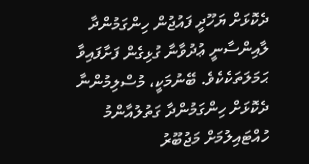ދެކޮޅަށް ޔަހޫދީ ފައުޖުން ހިންގަމުންދާ ލާއިންސާނީ ޢުދުވާނާ ގުޅިގެން ފަށާފައިވާ ޙަމަލަތަކެކެވެ. ބޭނުމަކީ، މުސްލިމުންނާ ދެކޮޅަށް ހިންގަމުންދާ ގަތުލުއާންމު ހުއްޓައިލުމަށް މަޖުބޫރު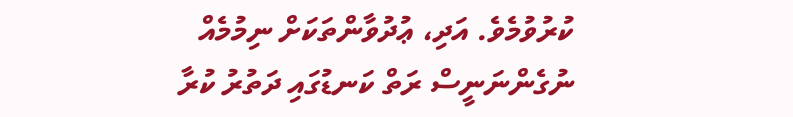ކުރުވުމެވެ. އަދި، ޢުދުވާންތަކަށް ނިމުމެއް ނުގެންނަނީސް ރަތް ކަނޑުގައި ދަތުރު ކުރާ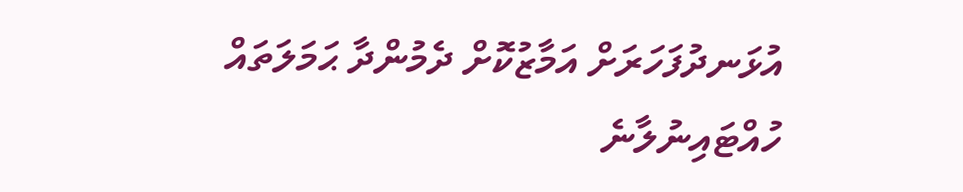އުޅަނދުފަހަރަށް އަމާޒުކޮށް ދެމުންދާ ޙަމަލަތައް ހުއްޓައިނުލާނެ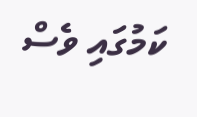ކަމުގައި ވެސް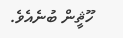ހޫޘީން ބުނެއެވެ.